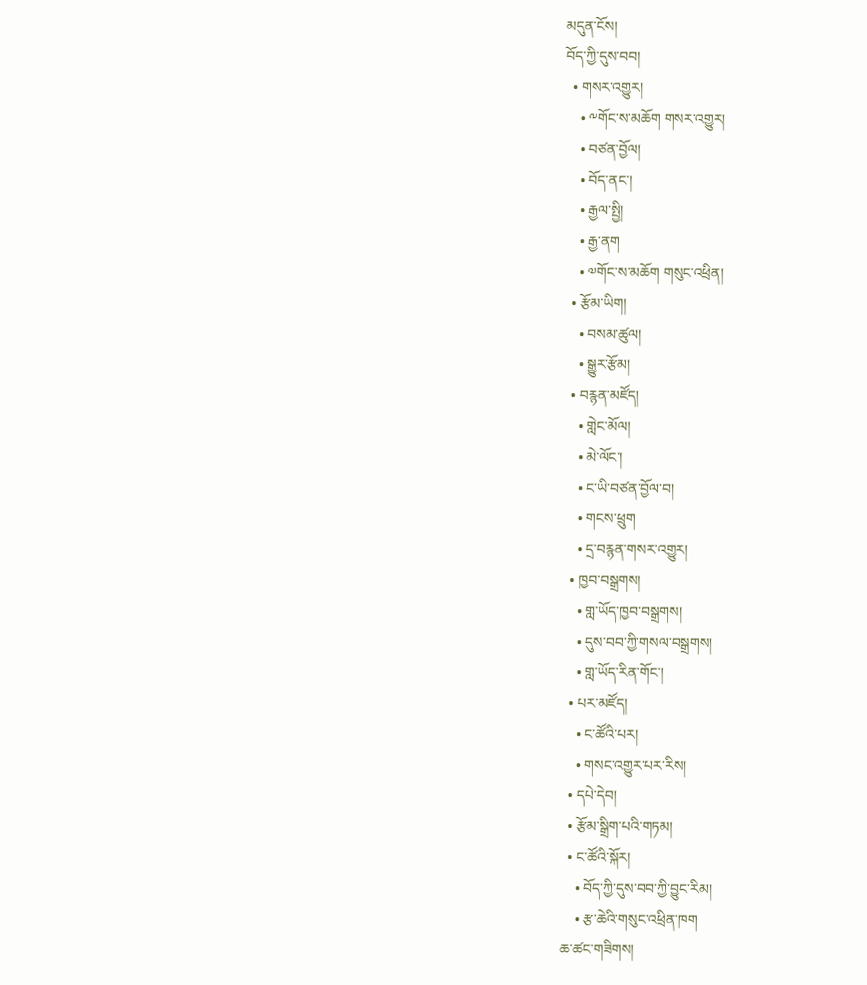མདུན་ངོས།
བོད་ཀྱི་དུས་བབ།
  • གསར་འགྱུར།
    • ༸གོང་ས་མཆོག གསར་འགྱུར།
    • བཙན་བྱོལ།
    • བོད་ནང་།
    • རྒྱལ་སྤྱི།
    • རྒྱ་ནག
    • ༧གོང་ས་མཆོག གསུང་འཕྲིན།
  • རྩོམ་ཡིག།
    • བསམ་ཚུལ།
    • སྒྱུར་རྩོམ།
  • བརྙན་མཛོད།
    • གླེང་མོལ།
    • མེ་ལོང་།
    • ང་ཡི་བཙན་བྱོལ་བ།
    • གངས་ཕྲུག
    • དྲ་བརྙན་གསར་འགྱུར།
  • ཁྱབ་བསྒྲགས།
    • གླ་ཡོད་ཁྱབ་བསྒྲགས།
    • དུས་བབ་ཀྱི་གསལ་བསྒྲགས།
    • གླ་ཡོད་རིན་གོང་།
  • པར་མཛོད།
    • ང་ཚོའི་པར།
    • གསང་འགྱུར་པར་རིས།
  • དཔེ་དེབ།
  • རྩོམ་སྒྲིག་པའི་གཏམ།
  • ང་ཚོའི་སྐོར།
    • བོད་ཀྱི་དུས་བབ་ཀྱི་བྱུང་རིམ།
    • རྩ་ཆེའི་གསུང་འཕྲིན་ཁག
ཆ་ཚང་གཟིགས།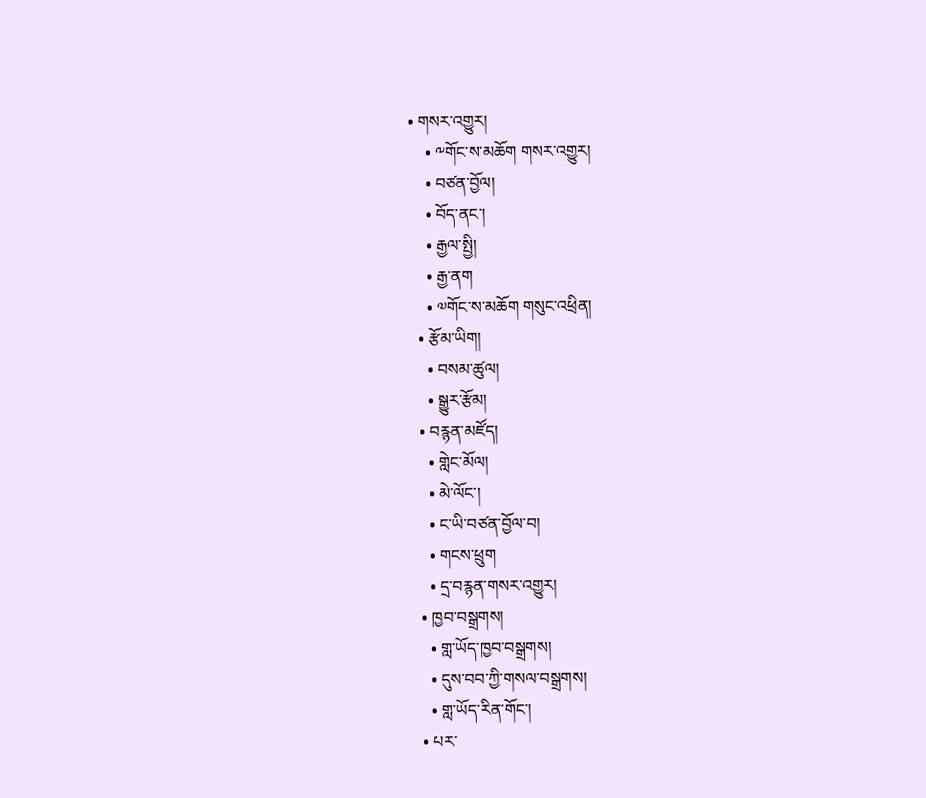• གསར་འགྱུར།
    • ༸གོང་ས་མཆོག གསར་འགྱུར།
    • བཙན་བྱོལ།
    • བོད་ནང་།
    • རྒྱལ་སྤྱི།
    • རྒྱ་ནག
    • ༧གོང་ས་མཆོག གསུང་འཕྲིན།
  • རྩོམ་ཡིག།
    • བསམ་ཚུལ།
    • སྒྱུར་རྩོམ།
  • བརྙན་མཛོད།
    • གླེང་མོལ།
    • མེ་ལོང་།
    • ང་ཡི་བཙན་བྱོལ་བ།
    • གངས་ཕྲུག
    • དྲ་བརྙན་གསར་འགྱུར།
  • ཁྱབ་བསྒྲགས།
    • གླ་ཡོད་ཁྱབ་བསྒྲགས།
    • དུས་བབ་ཀྱི་གསལ་བསྒྲགས།
    • གླ་ཡོད་རིན་གོང་།
  • པར་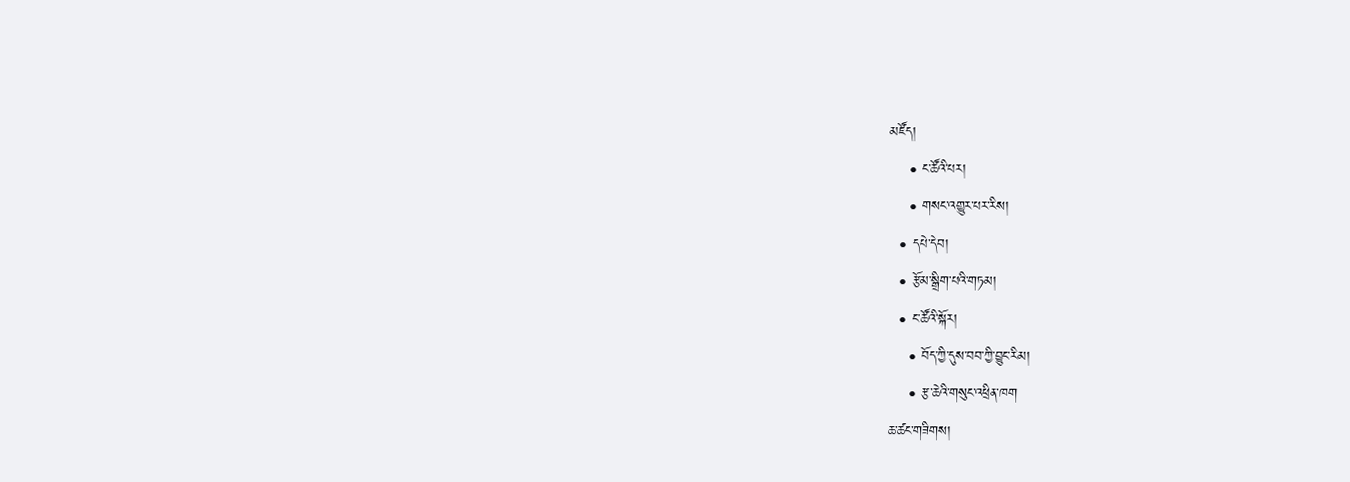མཛོད།
    • ང་ཚོའི་པར།
    • གསང་འགྱུར་པར་རིས།
  • དཔེ་དེབ།
  • རྩོམ་སྒྲིག་པའི་གཏམ།
  • ང་ཚོའི་སྐོར།
    • བོད་ཀྱི་དུས་བབ་ཀྱི་བྱུང་རིམ།
    • རྩ་ཆེའི་གསུང་འཕྲིན་ཁག
ཆ་ཚང་གཟིགས།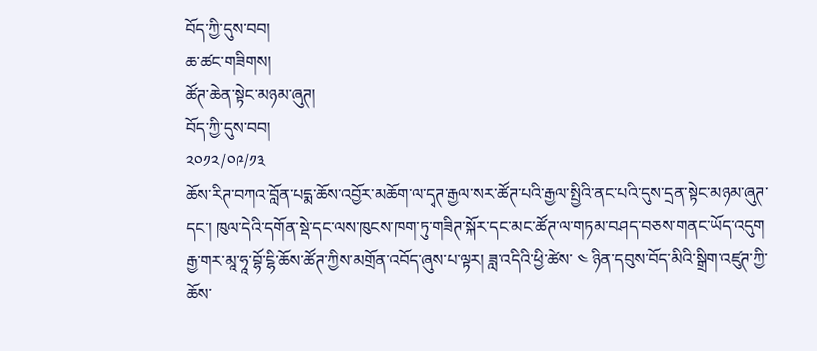བོད་ཀྱི་དུས་བབ།
ཆ་ཚང་གཟིགས།
ཚོཊ་ཆེན་སྟེང་མཉམ་ཞུཊ།
བོད་ཀྱི་དུས་བབ།
༢༠༡༢/༠༩/༡༣
ཆོས་རིཊ་བཀའ་བློན་པདྨ་ཆོས་འབྱོར་མཆོག་ལ་དྭཊ་རྒྱལ་སར་ཚོཊ་པའི་རྒྱལ་སྤྱིའི་ནང་པའི་དུས་དྲན་སྟེང་མཉམ་ཞུཊ་དང་། ཁུལ་དེའི་དགོན་སྡེ་དང་ལས་ཁུངས་ཁག་ཏུ་གཟིཊ་སྐོར་དང་མང་ཚོཊ་ལ་གཏམ་བཤད་བཅས་གནང་ཡོད་འདུག
རྒྱ་གར་མཱ་ཧཱ་བྷོ་ངྷི་ཆོས་ཚོཊ་ཀྱིས་མགྲོན་འབོད་ཞུས་པ་ལྟར། ཟླ་འདིའི་ཕྱི་ཚེས་ ༤ ཉིན་དབུས་བོད་མིའི་སྒྲིག་འཛུཊ་ཀྱི་ཆོས་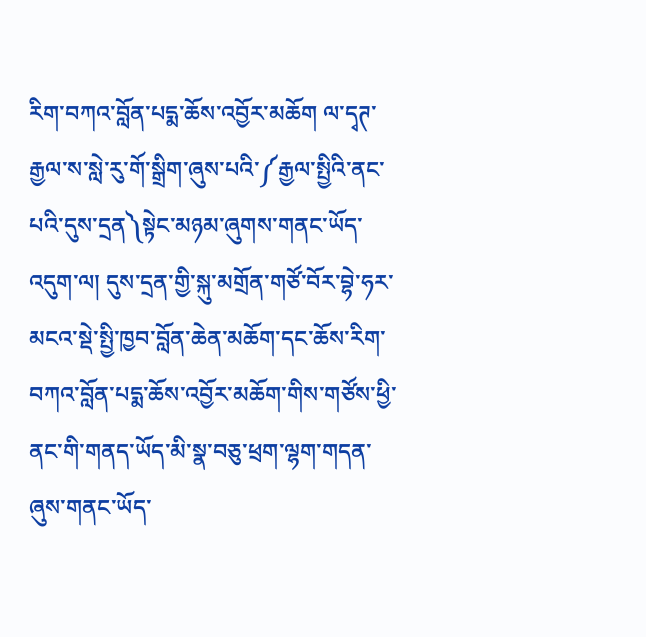རིག་བཀའ་བློན་པདྨ་ཆོས་འབྱོར་མཆོག ལ་དྭཊ་རྒྱལ་ས་སླེ་རུ་གོ་སྒྲིག་ཞུས་པའི་༼རྒྱལ་སྤྱིའི་ནང་པའི་དུས་དྲན༽སྟེང་མཉམ་ཞུགས་གནང་ཡོད་འདུག་ལ། དུས་དྲན་གྱི་སྐུ་མགྲོན་གཙོ་བོར་བྷེ་ཧར་མངའ་སྡེ་སྤྱི་ཁྱབ་བློན་ཆེན་མཆོག་དང་ཆོས་རིག་བཀའ་བློན་པདྨ་ཆོས་འབྱོར་མཆོག་གིས་གཙོས་ཕྱི་ནང་གི་གནད་ཡོད་མི་སྣ་བཅུ་ཕྲག་ལྷག་གདན་ཞུས་གནང་ཡོད་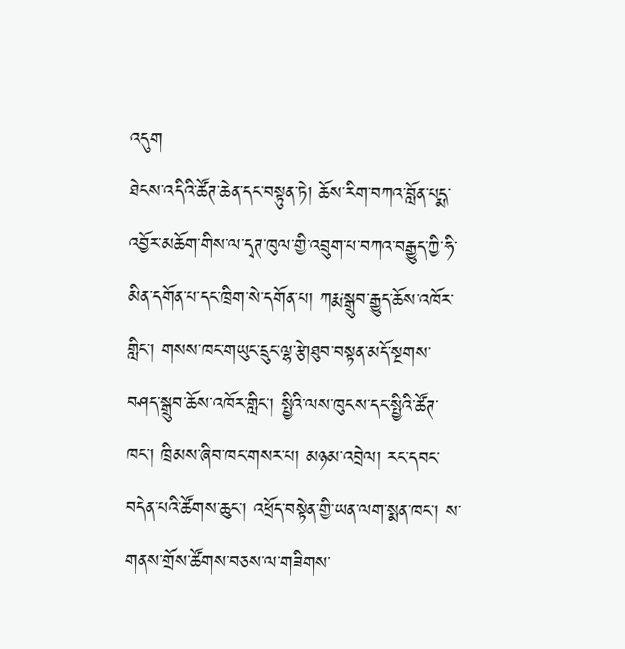འདུག
ཐེངས་འདིའི་ཚོཊ་ཆེན་དང་བསྟུན་ཏེ། ཆོས་རིག་བཀའ་བློན་པདྨ་འབྱོར་མཆོག་གིས་ལ་དྭཊ་ཁུལ་གྱི་འབྲུག་པ་བཀའ་བརྒྱུད་ཀྱི་ཧི་མིན་དགོན་པ་དང་ཁྲིག་སེ་དགོན་པ། ཀརྨ་སྒྲུབ་རྒྱུད་ཆོས་འཁོར་གླིང་། གསས་ཁང་གཡུང་དྲུང་ལྷ་རྩེ།ཐུབ་བསྟན་མདོ་སྔགས་བཤད་སྒྲུབ་ཆོས་འཁོར་གླིང་། སྤྱིའི་ལས་ཁུངས་དང་སྤྱིའི་ཚོཊ་ཁང་། ཁྲིམས་ཞིབ་ཁང་གསར་པ། མཉམ་འབྲེལ། རང་དབང་བདེན་པའི་ཚོགས་ཆུང་། འཕྲོད་བསྟེན་གྱི་ཡན་ལག་སྨན་ཁང་། ས་གནས་གྲོས་ཚོགས་བཅས་ལ་གཟིགས་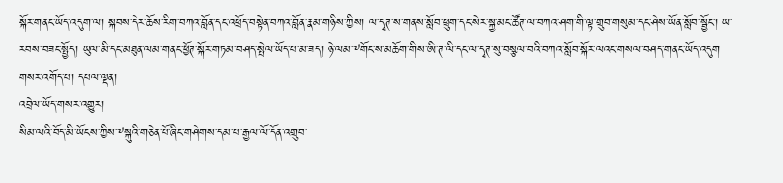སྐོར་གནང་ཡོད་འདུག་ལ། སྐབས་དེར་ཆོས་རིག་བཀའ་བློན་དང་འཕྲོད་བསྟེན་བཀའ་བློན་རྣམ་གཉིས་ཀྱིས། ལ་དྭཊ་ས་གནས་སློབ་ཕྲུག་དང་སེར་སྐྱ་མང་ཚོཊ་ལ་བཀའ་ཤག་གི་ལྟ་གྲུབ་གསུམ་དང་ཤེས་ཡོན་སློབ་སྦྱོང་། ཡ་རབས་བཟང་སྤྱོད། ཡུལ་མི་དང་མཐུན་ལམ་གནང་ཕྱོཊ་སྐོར་གཏམ་བཤད་སྤེལ་ཡོད་པ་མ་ཟད། ཉེ་ལམ་༸གོང་ས་མཆོག་གིས་ཨི་ཊ་ལི་དང་ལ་དྭཊ་སུ་བསྩལ་བའི་བཀའ་སློབ་སྐོར་ལའང་གསལ་བཤད་གནང་ཡོད་འདུག
གསར་འགོད་པ། དཔལ་ལྡན།
འབྲེལ་ཡོད་གསར་འགྱུར།
སིམ་ལའི་བོད་མི་ཡོངས་ཀྱིས་༸སྐུའི་གཅེན་པོ་ཞིང་གཤེགས་དམ་པ་རྒྱལ་ལོ་དོན་འགྲུབ་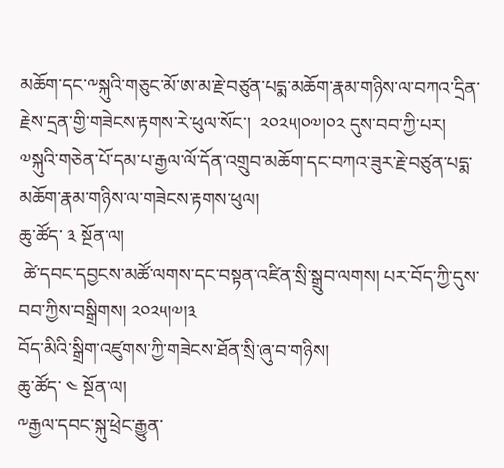མཆོག་དང་༸སྐུའི་གཅུང་མོ་ཨ་མ་རྗེ་བཙུན་པདྨ་མཆོག་རྣམ་གཉིས་ལ་བཀའ་དྲིན་རྗེས་དྲན་གྱི་གཟེངས་རྟགས་རེ་ཕུལ་སོང་།  ༢༠༢༥།༠༧།༠༢ དུས་བབ་ཀྱི་པར།
༧སྐུའི་གཅེན་པོ་དམ་པ་རྒྱལ་ལོ་དོན་འགྲུབ་མཆོག་དང་བཀའ་ཟུར་རྗེ་བཙུན་པདྨ་མཆོག་རྣམ་གཉིས་ལ་གཟེངས་རྟགས་ཕུལ།
ཆུ་ཚོད་ ༣ སྔོན་ལ།
 ཚེ་དབང་དབྱངས་མཚོ་ལགས་དང་བསྟན་འཛིན་སྲི་སྒྲུབ་ལགས། པར་བོད་ཀྱི་དུས་བབ་ཀྱིས་བསྒྲིགས། ༢༠༢༥།༧།༣
བོད་མིའི་སྒྲིག་འཛུགས་ཀྱི་གཟེངས་ཐོན་སྲི་ཞུ་བ་གཉིས།
ཆུ་ཚོད་ ༤ སྔོན་ལ།
༸རྒྱལ་དབང་སྐུ་ཕྲེང་རྒྱུན་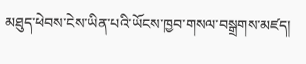མཐུད་ཕེབས་ངེས་ཡིན་པའི་ཡོངས་ཁྱབ་གསལ་བསྒྲགས་མཛད།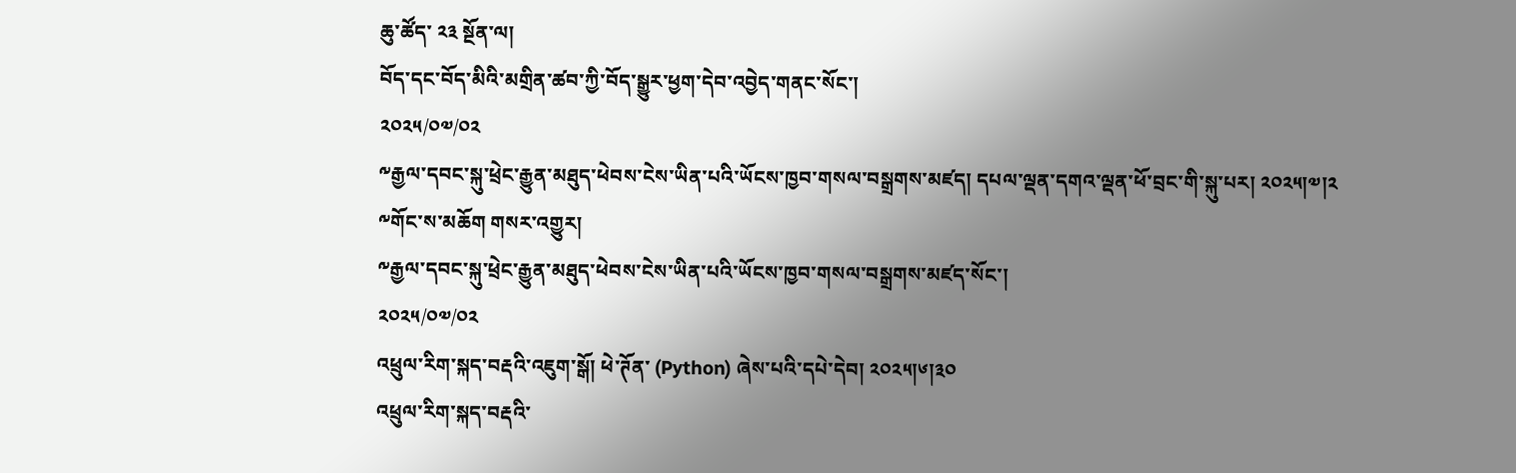ཆུ་ཚོད་ ༢༣ སྔོན་ལ།
བོད་དང་བོད་མིའི་མགྲིན་ཚབ་ཀྱི་བོད་སྒྱུར་ཕྱག་དེབ་འབྱེད་གནང་སོང་།
༢༠༢༥/༠༧/༠༢
༸རྒྱལ་དབང་སྐུ་ཕྲེང་རྒྱུན་མཐུད་ཕེབས་ངེས་ཡིན་པའི་ཡོངས་ཁྱབ་གསལ་བསྒྲགས་མཛད། དཔལ་ལྡན་དགའ་ལྡན་ཕོ་བྲང་གི་སྐུ་པར། ༢༠༢༥།༧།༢
༸གོང་ས་མཆོག གསར་འགྱུར།
༸རྒྱལ་དབང་སྐུ་ཕྲེང་རྒྱུན་མཐུད་ཕེབས་ངེས་ཡིན་པའི་ཡོངས་ཁྱབ་གསལ་བསྒྲགས་མཛད་སོང་།
༢༠༢༥/༠༧/༠༢
འཕྲུལ་རིག་སྐད་བརྡའི་འཇུག་སྒོ། ཕེ་ཊོན་ (Python) ཞེས་པའི་དཔེ་དེབ། ༢༠༢༥།༦།༣༠
འཕྲུལ་རིག་སྐད་བརྡའི་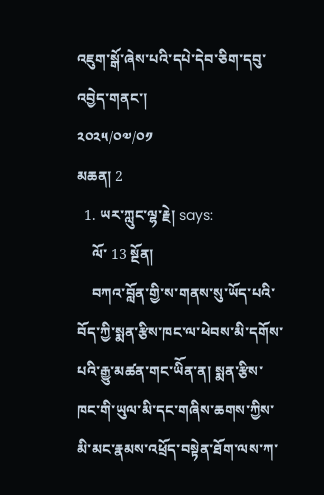འཇུག་སྒོ་ཞེས་པའི་དཔེ་དེབ་ཅིག་དབུ་འབྱེད་གནང་།
༢༠༢༥/༠༧/༠༡
མཆན། 2
  1. ཡར་ཀླུང་ལྷ་རྗེ། says:
    ལོ་ 13 སྔོན།
    བཀའ་བློན་གྱི་ས་གནས་སུ་ཡོད་པའི་བོད་ཀྱི་སྨན་རྩིས་ཁང་ལ་ཕེབས་མི་དགོས་པའི་རྒྱུ་མཚན་གང་ཡིོན་ན། སྨན་རྩིས་ཁང་གི་ཡུལ་མི་དང་གཞིས་ཆགས་ཀྱིས་མི་མང་རྣམས་འཕྲོད་བསྟེན་ཐོག་ལས་ཀ་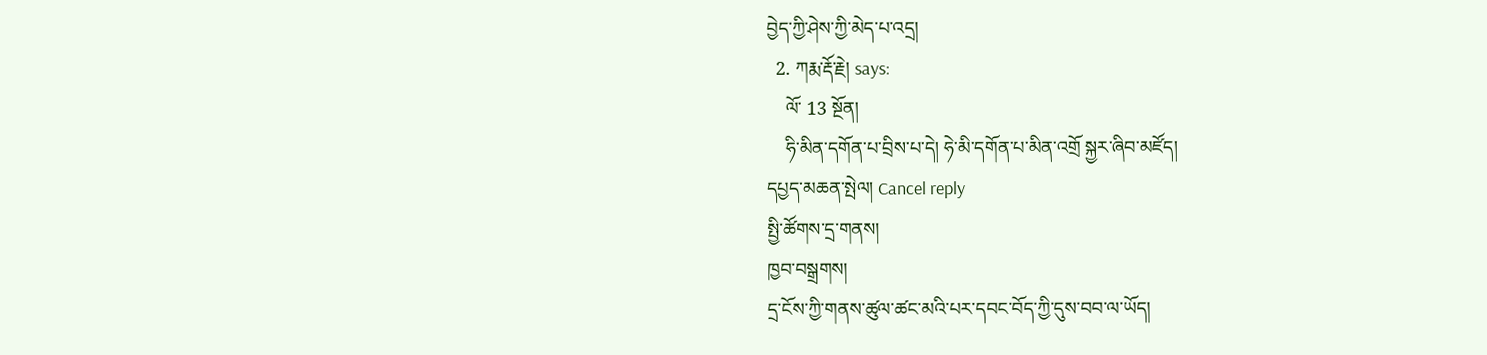བྱེད་ཀྱི་ཤེས་ཀྱི་མེད་པ་འདྲ།
  2. ཀརྨ་རྡོ་རྗེ། says:
    ལོ་ 13 སྔོན།
    ཧི་མིན་དགོན་པ་བྲིས་པ་དེ། ཧེ་མི་དགོན་པ་མིན་འགྲོ སྐྱར་ཞིབ་མཛོད།
དཔྱད་མཆན་སྤེལ། Cancel reply
སྤྱི་ཚོགས་དྲ་གནས།
ཁྱབ་བསྒྲགས།
དྲ་ངོས་ཀྱི་གནས་ཚུལ་ཚང་མའི་པར་དབང་བོད་ཀྱི་དུས་བབ་ལ་ཡོད།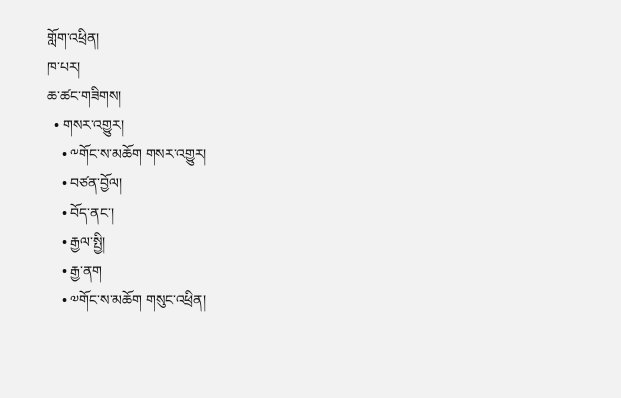གློག་འཕྲིན།
ཁ་པར།
ཆ་ཚང་གཟིགས།
  • གསར་འགྱུར།
    • ༸གོང་ས་མཆོག གསར་འགྱུར།
    • བཙན་བྱོལ།
    • བོད་ནང་།
    • རྒྱལ་སྤྱི།
    • རྒྱ་ནག
    • ༧གོང་ས་མཆོག གསུང་འཕྲིན།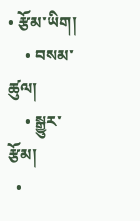• རྩོམ་ཡིག།
    • བསམ་ཚུལ།
    • སྒྱུར་རྩོམ།
  •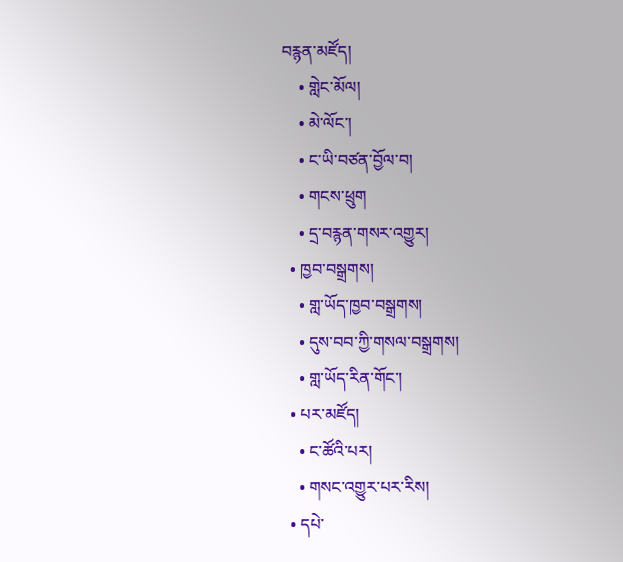བརྙན་མཛོད།
    • གླེང་མོལ།
    • མེ་ལོང་།
    • ང་ཡི་བཙན་བྱོལ་བ།
    • གངས་ཕྲུག
    • དྲ་བརྙན་གསར་འགྱུར།
  • ཁྱབ་བསྒྲགས།
    • གླ་ཡོད་ཁྱབ་བསྒྲགས།
    • དུས་བབ་ཀྱི་གསལ་བསྒྲགས།
    • གླ་ཡོད་རིན་གོང་།
  • པར་མཛོད།
    • ང་ཚོའི་པར།
    • གསང་འགྱུར་པར་རིས།
  • དཔེ་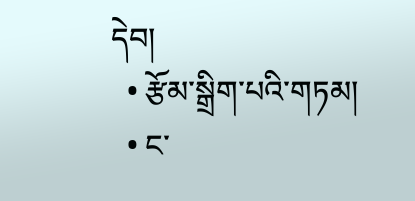དེབ།
  • རྩོམ་སྒྲིག་པའི་གཏམ།
  • ང་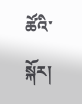ཚོའི་སྐོར།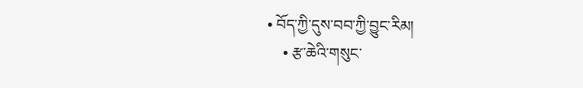• བོད་ཀྱི་དུས་བབ་ཀྱི་བྱུང་རིམ།
    • རྩ་ཆེའི་གསུང་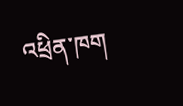འཕྲིན་ཁག